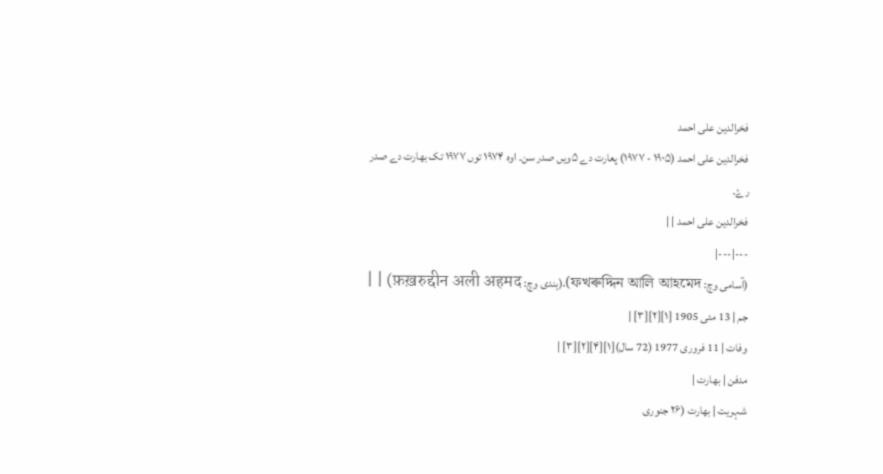فخرالدین علی احمد
فخرالدین علی احمد (۱۹۰۵ - ۱۹۷۷) پعارت دے ۵ویں صدر سن۔ اوہ ۱۹۷۴ توں ۱۹۷۷ تک بھارت دے صدر رۓ۔
فخرالدین علی احمد | |
---|---|
(آسامی وچ: ফখৰুদ্দিন আলি আহমেদ)،(ہندی وچ: फ़ख़रुद्दीन अली अहमद) | |
جم | 13 مئی 1905 [۱][۲][۳] |
وفات | 11 فروری 1977 (72 سال)[۱][۴][۲][۳] |
مدفن | بھارت |
شہریت | بھارت (۲۶ جنوری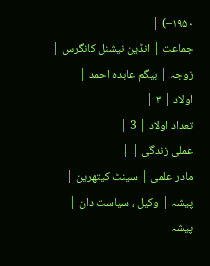۱۹۵۰–) |
جماعت | انڈین نیشنل کانگرس |
زوجہ | بیگم عابدہ احمد |
اولاد | ۳ |
تعداد اولاد | 3 |
عملی زندگی | |
مادر علمی | سینٹ کیتھرین |
پیشہ | وکیل ، سیاست دان |
پیشہ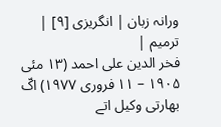ورانہ زبان | انگریزی [۹] |
ترمیم |
فخر الدین علی احمد (۱۳ مئی ۱۹۰۵ – ۱۱ فروری ۱۹۷۷) اکّ بھارتی وکیل اتے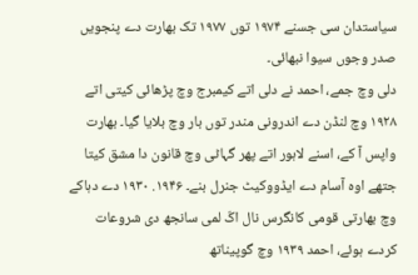سیاستدان سی جسنے ۱۹۷۴ توں ۱۹۷۷ تک بھارت دے پنجویں صدر وجوں سیوا نبھائی۔
دلی وچ جمے، احمد نے دلی اتے کیمبرج وچ پڑھائی کیتی اتے ۱۹۲۸ وچ لنڈن دے اندرونی مندر توں بار وچ بلایا گیا۔ بھارت واپس آ کے، اسنے لاہور اتے پھر گہاٹی وچ قانون دا مشق کیتا جتھے اوہ آسام دے ایڈووکیٹ جنرل بنے۔ ۱۹۴۶. ۱۹۳۰ دے دہاکے وچ بھارتی قومی کانگرس نال اکّ لمی سانجھ دی شروعات کردے ہوئے، احمد ۱۹۳۹ وچ گوپیناتھ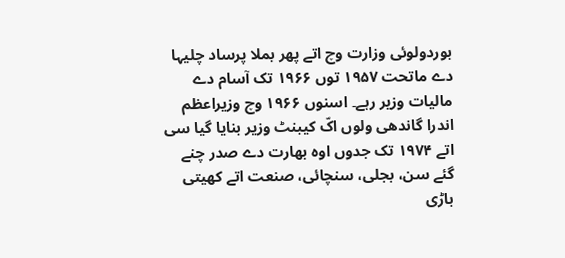بوردولوئی وزارت وچ اتے پھر بملا پرساد چلیہا دے ماتحت ۱۹۵۷ توں ۱۹۶۶ تک آسام دے مالیات وزیر رہے۔ اسنوں ۱۹۶۶ وچ وزیراعظم اندرا گاندھی ولوں اکّ کیبنٹ وزیر بنایا گیا سی اتے ۱۹۷۴ تک جدوں اوہ بھارت دے صدر چنے گئے سن، بجلی، سنچائی، صنعت اتے کھیتی باڑی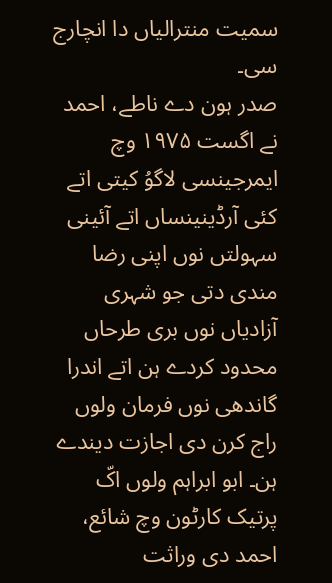سمیت منترالیاں دا انچارج سی۔
صدر ہون دے ناطے، احمد نے اگست ۱۹۷۵ وچ ایمرجینسی لاگوُ کیتی اتے کئی آرڈینینساں اتے آئینی سہولتں نوں اپنی رضا مندی دتی جو شہری آزادیاں نوں بری طرحاں محدود کردے ہن اتے اندرا گاندھی نوں فرمان ولوں راج کرن دی اجازت دیندے ہن۔ ابو ابراہم ولوں اکّ پرتیک کارٹون وچ شائع، احمد دی وراثت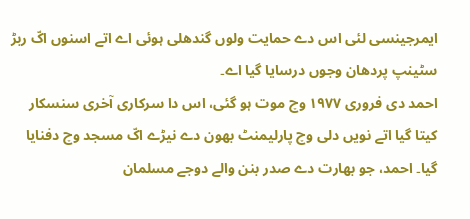ایمرجینسی لئی اس دے حمایت ولوں گندھلی ہوئی اے اتے اسنوں اکّ ربڑ سٹینپ پردھان وجوں درسایا گیا اے۔
احمد دی فروری ۱۹۷۷ وچ موت ہو گئی، اس دا سرکاری آخری سنسکار کیتا گیا اتے نویں دلی وچ پارلیمنٹ بھون دے نیڑے اکّ مسجد وچ دفنایا گیا۔ احمد، جو بھارت دے صدر بنن والے دوجے مسلمان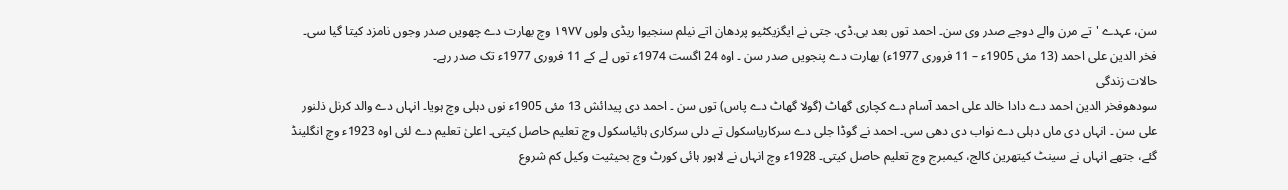سن، عہدے 'تے مرن والے دوجے صدر وی سن۔ احمد توں بعد بی.ڈی. جتی نے ایگزیکٹیو پردھان اتے نیلم سنجیوا ریڈی ولوں ۱۹۷۷ وچ بھارت دے چھویں صدر وجوں نامزد کیتا گیا سی۔
فخر الدین علی احمد (13 مئی 1905ء – 11 فروری 1977ء) بھارت دے پنجويں صدر سن ۔ اوہ 24 اگست 1974ء توں لے کے 11 فروری 1977ء تک صدر رہے۔
حالات زندگی
سودھوفخر الدین احمد دے دادا خالد علی احمد آسام دے كچاری گھاٹ (گولا گھاٹ دے پاس) توں سن ۔ احمد دی پیدائش 13 مئی 1905ء نوں دہلی وچ ہويا۔ انہاں دے والد کرنل ذلنور علی سن ۔ انہاں دی ماں دہلی دے نواب دی دھی سی۔ احمد نے گوڈا جلی دے سرکاریاسکول تے دلی سرکاری ہائیاسکول وچ تعلیم حاصل کيتی۔ اعلیٰ تعلیم دے لئی اوہ 1923ء وچ انگلینڈ گئے، جتھے انہاں نے سینٹ كیتھرين کالج، کیمبرج وچ تعلیم حاصل کيتی۔ 1928ء وچ انہاں نے لاہور ہائی کورٹ وچ بحیثیت وکیل کم شروع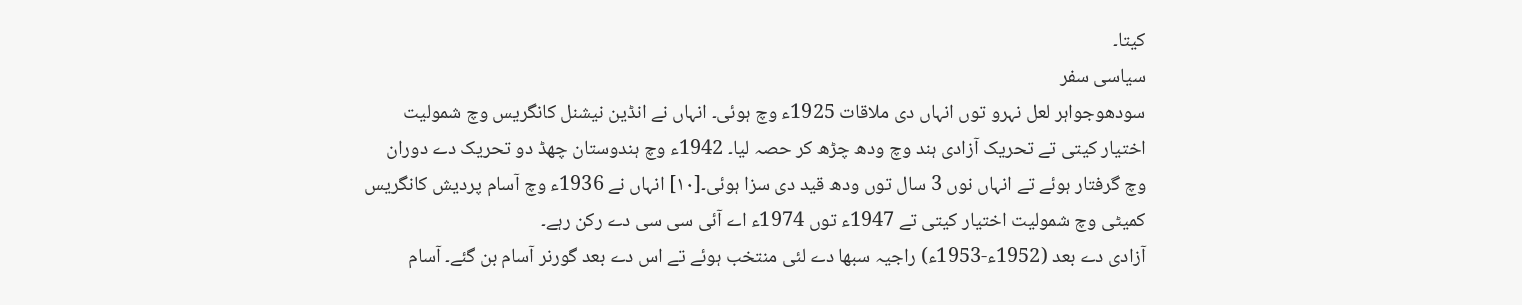کيتا۔
سیاسی سفر
سودھوجواہر لعل نہرو توں انہاں دی ملاقات 1925ء وچ ہوئی۔ انہاں نے انڈین نیشنل کانگریس وچ شمولیت اختیار کيتی تے تحریک آزادی ہند وچ ودھ چڑھ کر حصہ لیا۔ 1942ء وچ ہندوستان چھڈ دو تحریک دے دوران وچ گرفتار ہوئے تے انہاں نوں 3 سال توں ودھ قید دی سزا ہوئی۔[۱۰] انہاں نے 1936ء وچ آسام پردیش کانگریس کمیٹی وچ شمولیت اختیار کيتی تے 1947ء توں 1974ء اے آئی سی سی دے رکن رہے۔
آزادی دے بعد (1952ء-1953ء) راجیہ سبھا دے لئی منتخب ہوئے تے اس دے بعد گورنر آسام بن گئے۔ آسام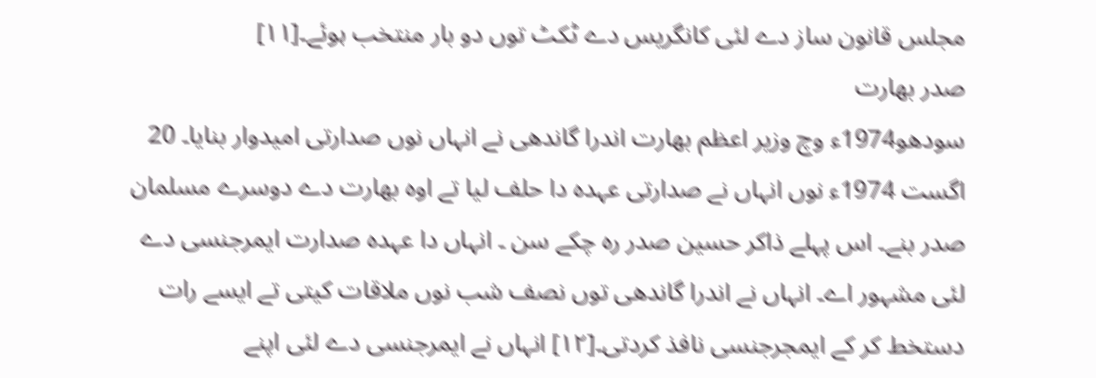مجلس قانون ساز دے لئی کانگریس دے ٹکٹ توں دو بار منتخب ہوئے۔[۱۱]
صدر بھارت
سودھو1974ء وچ وزیر اعظم بھارت اندرا گاندھی نے انہاں نوں صدارتی امیدوار بنایا۔ 20 اگست 1974ء نوں انہاں نے صدارتی عہدہ دا حلف لیا تے اوہ بھارت دے دوسرے مسلمان صدر بنے۔ اس پہلے ذاکر حسین صدر رہ چکے سن ۔ انہاں دا عہدہ صدارت ایمرجنسی دے لئی مشہور اے۔ انہاں نے اندرا گاندھی توں نصف شب نوں ملاقات کيتی تے ايسے رات دستخط کر کے ایمجرجنسی نافذ کردتی۔[۱۲] انہاں نے ایمرجنسی دے لئی اپنے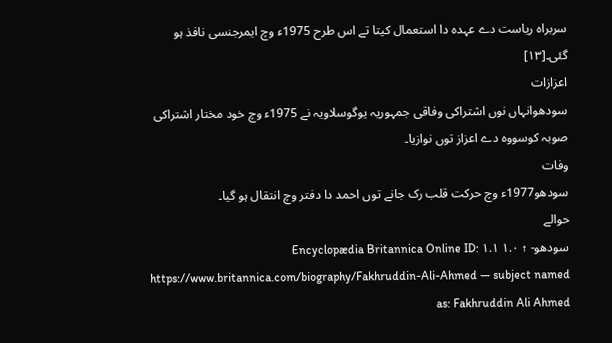سربراہ ریاست دے عہدہ دا استعمال کيتا تے اس طرح 1975ء وچ ایمرجنسی نافذ ہو گئی۔[۱۳]
اعزازات
سودھوانہاں نوں اشتراکی وفاقی جمہوریہ یوگوسلاویہ نے 1975ء وچ خود مختار اشتراکی صوبہ کوسووہ دے اعزاز توں نوازیا۔
وفات
سودھو1977ء وچ حرکت قلب رک جانے توں احمد دا دفتر وچ انتقال ہو گیا۔
حوالے
سودھو- ↑ ۱.۰ ۱.۱ Encyclopædia Britannica Online ID: https://www.britannica.com/biography/Fakhruddin-Ali-Ahmed — subject named as: Fakhruddin Ali Ahmed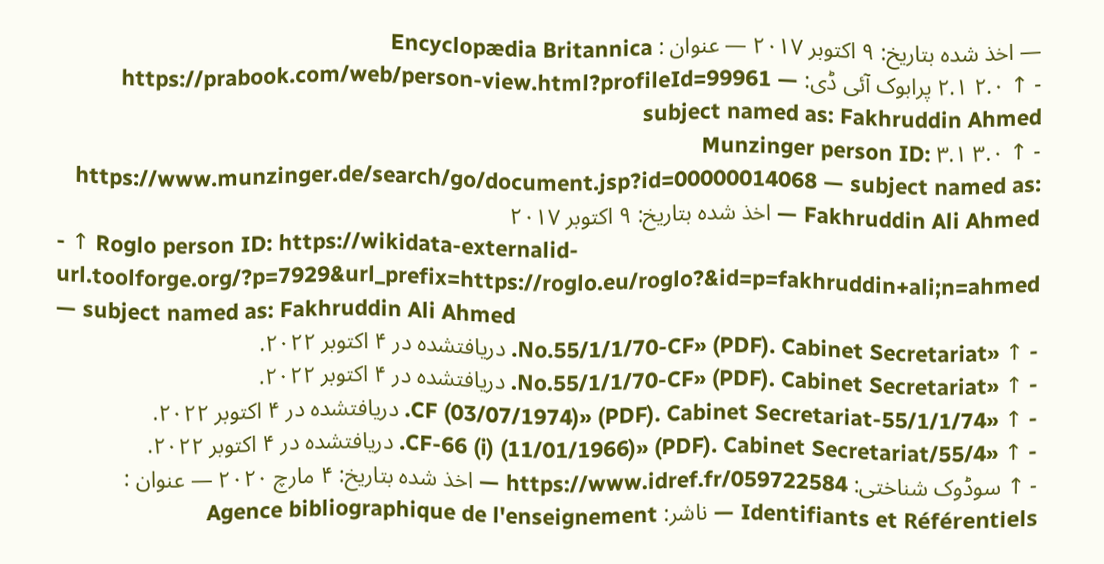— اخذ شدہ بتاریخ: ۹ اکتوبر ۲۰۱۷ — عنوان : Encyclopædia Britannica
- ↑ ۲.۰ ۲.۱ پرابوک آئی ڈی: https://prabook.com/web/person-view.html?profileId=99961 — subject named as: Fakhruddin Ahmed
- ↑ ۳.۰ ۳.۱ Munzinger person ID: https://www.munzinger.de/search/go/document.jsp?id=00000014068 — subject named as: Fakhruddin Ali Ahmed — اخذ شدہ بتاریخ: ۹ اکتوبر ۲۰۱۷
- ↑ Roglo person ID: https://wikidata-externalid-url.toolforge.org/?p=7929&url_prefix=https://roglo.eu/roglo?&id=p=fakhruddin+ali;n=ahmed — subject named as: Fakhruddin Ali Ahmed
- ↑ «No.55/1/1/70-CF» (PDF). Cabinet Secretariat. دریافتشده در ۴ اکتوبر ۲۰۲۲.
- ↑ «No.55/1/1/70-CF» (PDF). Cabinet Secretariat. دریافتشده در ۴ اکتوبر ۲۰۲۲.
- ↑ «55/1/1/74-CF (03/07/1974)» (PDF). Cabinet Secretariat. دریافتشده در ۴ اکتوبر ۲۰۲۲.
- ↑ «55/4/CF-66 (i) (11/01/1966)» (PDF). Cabinet Secretariat. دریافتشده در ۴ اکتوبر ۲۰۲۲.
- ↑ سوڈوک شناختی: https://www.idref.fr/059722584 — اخذ شدہ بتاریخ: ۴ مارچ ۲۰۲۰ — عنوان : Identifiants et Référentiels — ناشر: Agence bibliographique de l'enseignement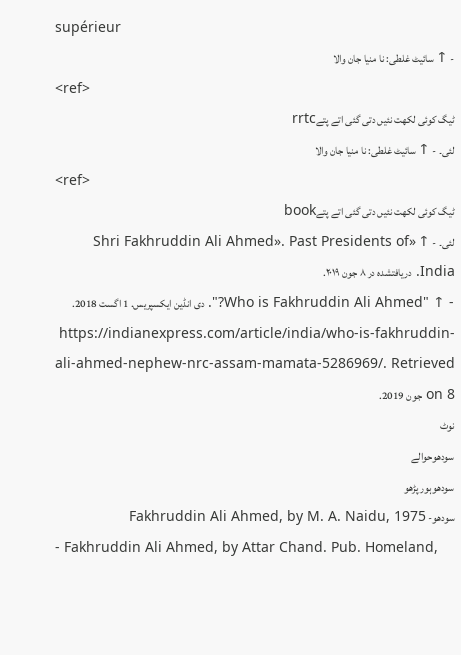supérieur
- ↑ سائیٹ غلطی: نا منیا جان والا
<ref>
ٹیگ کوئی لکھت نئیں دتی گئی اتے پتےrrtc
لئی۔ - ↑ سائیٹ غلطی: نا منیا جان والا
<ref>
ٹیگ کوئی لکھت نئیں دتی گئی اتے پتےbook
لئی۔ - ↑ «Shri Fakhruddin Ali Ahmed». Past Presidents of India. دریافتشده در ۸ جون ۲۰۱۹.
- ↑ "Who is Fakhruddin Ali Ahmed?". دی انڈین ایکسپریس. 1 اگست 2018. https://indianexpress.com/article/india/who-is-fakhruddin-ali-ahmed-nephew-nrc-assam-mamata-5286969/. Retrieved on 8 جون 2019.
نوٹ
سودھوحوالے
سودھوہور پڑھو
سودھو- Fakhruddin Ali Ahmed, by M. A. Naidu, 1975
- Fakhruddin Ali Ahmed, by Attar Chand. Pub. Homeland,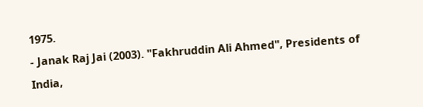1975.
- Janak Raj Jai (2003). "Fakhruddin Ali Ahmed", Presidents of India,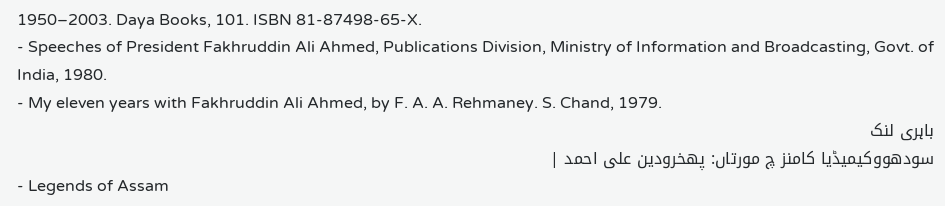1950–2003. Daya Books, 101. ISBN 81-87498-65-X.
- Speeches of President Fakhruddin Ali Ahmed, Publications Division, Ministry of Information and Broadcasting, Govt. of India, 1980.
- My eleven years with Fakhruddin Ali Ahmed, by F. A. A. Rehmaney. S. Chand, 1979.
باہری لنک
سودھووکیمیڈیا کامنز چ مورتاں: پھخرودین علی احمد |
- Legends of Assam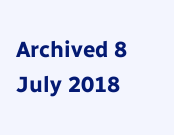Archived 8 July 2018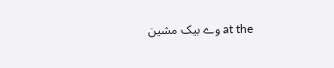at the وے بیک مشین